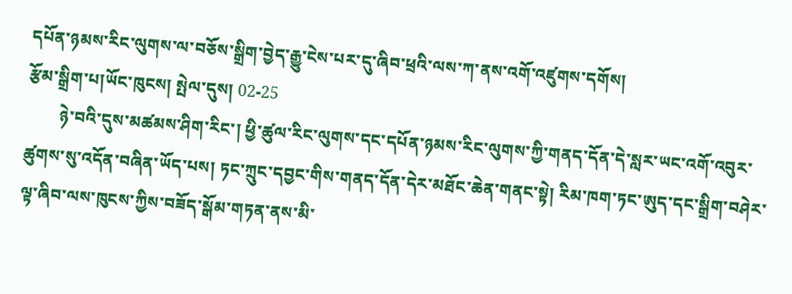དཔོན་ཉམས་རིང་ལུགས་ལ་བཅོས་སྒྲིག་བྱེད་རྒྱུ་ངེས་པར་དུ་ཞིབ་ཕྲའི་ལས་ཀ་ནས་འགོ་འཛུགས་དགོས།
རྩོམ་སྒྲིག་པ།ཡོང་ཁུངས། སྤེལ་དུས། 02-25
        ཉེ་བའི་དུས་མཚམས་ཤིག་རིང་། ཕྱི་ཚུལ་རིང་ལུགས་དང་དཔོན་ཉམས་རིང་ལུགས་ཀྱི་གནད་དོན་དེ་སླར་ཡང་འགོ་འབུར་ཚུགས་སུ་འདོན་བཞིན་ཡོད་པས། ཏང་ཀྲུང་དབྱང་གིས་གནད་དོན་དེར་མཐོང་ཆེན་གནང་སྟེ། རིམ་ཁག་ཏང་ཨུད་དང་སྒྲིག་བཤེར་ལྟ་ཞིབ་ལས་ཁུངས་ཀྱིས་བཟོད་སྒོམ་གཏན་ནས་མི་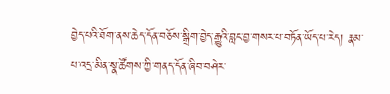བྱེད་པའི་ཐོག་ནས་ཆེད་དོན་བཅོས་སྒྲིག་བྱེད་རྒྱུའི་བླང་བྱ་གསར་པ་བཏོན་ཡོད་པ་རེད། རྣམ་པ་འདྲ་མིན་སྣ་ཚོགས་ཀྱི་གནད་དོན་ཞིབ་བཤེར་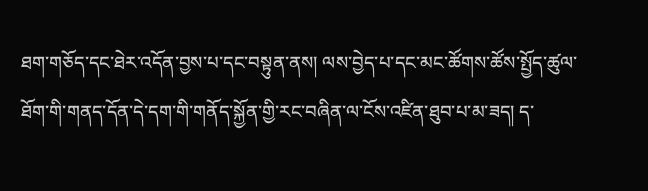ཐག་གཅོད་དང་ཐེར་འདོན་བྱས་པ་དང་བསྟུན་ནས། ལས་བྱེད་པ་དང་མང་ཚོགས་ཚོས་སྤྱོད་ཚུལ་ཐོག་གི་གནད་དོན་དེ་དག་གི་གནོད་སྐྱོན་གྱི་རང་བཞིན་ལ་ངོས་འཛིན་ཐུབ་པ་མ་ཟད། ད་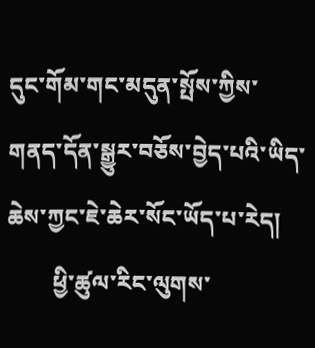དུང་གོམ་གང་མདུན་སྤོས་ཀྱིས་གནད་དོན་སྒྱུར་བཅོས་བྱེད་པའི་ཡིད་ཆེས་ཀྱང་ཇེ་ཆེར་སོང་ཡོད་པ་རེད།
        ཕྱི་ཚུལ་རིང་ལུགས་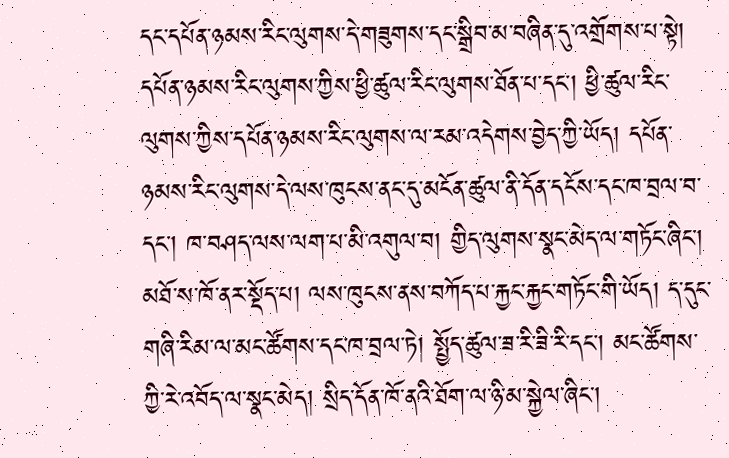དང་དཔོན་ཉམས་རིང་ལུགས་དེ་གཟུགས་དང་སྒྲིབ་མ་བཞིན་དུ་འགྲོགས་པ་སྟེ། དཔོན་ཉམས་རིང་ལུགས་ཀྱིས་ཕྱི་ཚུལ་རིང་ལུགས་ཐོན་པ་དང་། ཕྱི་ཚུལ་རིང་ལུགས་ཀྱིས་དཔོན་ཉམས་རིང་ལུགས་ལ་རམ་འདེགས་བྱེད་ཀྱི་ཡོད། དཔོན་ཉམས་རིང་ལུགས་དེ་ལས་ཁུངས་ནང་དུ་མངོན་ཚུལ་ནི་དོན་དངོས་དང་ཁ་བྲལ་བ་དང་། ཁ་བཤད་ལས་ལག་པ་མི་འགུལ་བ། གྱིད་ལུགས་སྣང་མེད་ལ་གཏོང་ཞིང་། མཐོ་ས་ཁོ་ནར་སྡོད་པ། ལས་ཁུངས་ནས་བཀོད་པ་རྐྱང་རྐྱང་གཏོང་གི་ཡོད། ད་དུང་གཞི་རིམ་ལ་མང་ཚོགས་དང་ཁ་བྲལ་ཏེ། སྤྱོད་ཚུལ་ཟ་རི་ཟི་རི་དང་། མང་ཚོགས་ཀྱི་རེ་འབོད་ལ་སྣང་མེད། སྲིད་དོན་ཁོ་ནའི་ཐོག་ལ་ཉི་མ་སྐྱེལ་ཞིང་།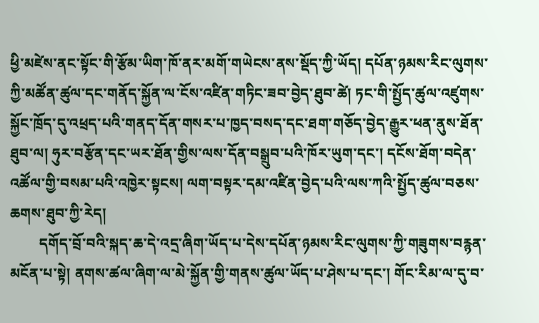ཕྱི་མཛེས་ནང་སྟོང་གི་རྩོམ་ཡིག་ཁོ་ནར་མགོ་གཡེངས་ནས་སྡོད་ཀྱི་ཡོད། དཔོན་ཉམས་རིང་ལུགས་ཀྱི་མཚོན་ཚུལ་དང་གནོད་སྐྱོན་ལ་ངོས་འཛིན་གཏིང་ཟབ་བྱེད་ཐུབ་ཚེ། ཏང་གི་སྤྱོད་ཚུལ་འཛུགས་སྐྱོང་ཁྲོད་དུ་འཕྲད་པའི་གནད་དོན་གསར་པ་ཁྱད་བསད་དང་ཐག་གཅོད་བྱེད་རྒྱུར་ཕན་ནུས་ཐོན་ཐུབ་ལ། ཧུར་བརྩོན་དང་ཡར་ཐོན་གྱིས་ལས་དོན་བསྒྲུབ་པའི་ཁོར་ཡུག་དང་། དངོས་ཐོག་བདེན་འཚོལ་གྱི་བསམ་པའི་འཁྱེར་སྟངས། ལག་བསྟར་དམ་འཛིན་བྱེད་པའི་ལས་ཀའི་སྤྱོད་ཚུལ་བཅས་ཆགས་ཐུབ་ཀྱི་རེད།
        དགོད་བྲོ་བའི་སྐད་ཆ་དེ་འདྲ་ཞིག་ཡོད་པ་དེས་དཔོན་ཉམས་རིང་ལུགས་ཀྱི་གཟུགས་བརྙན་མངོན་པ་སྟེ། ནགས་ཚལ་ཞིག་ལ་མེ་སྐྱོན་གྱི་གནས་ཚུལ་ཡོད་པ་ཤེས་པ་དང་། གོང་རིམ་ལ་དུ་བ་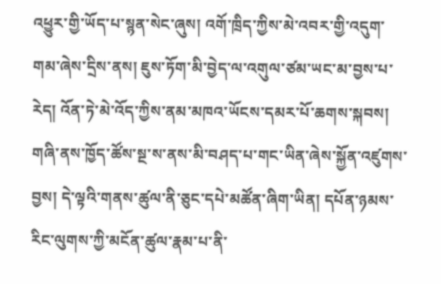འཕྱུར་གྱི་ཡོད་པ་སྙན་སེང་ཞུས། འགོ་ཁྲིད་ཀྱིས་མེ་འབར་གྱི་འདུག་གམ་ཞེས་དྲིས་ནས། ཇུས་ཏོག་མི་བྱེད་ལ་འགུལ་ཙམ་ཡང་མ་བྱས་པ་རེད། འོན་ཏེ་མེ་འོད་ཀྱིས་ནམ་མཁའ་ཡོངས་དམར་པོ་ཆགས་སྐབས། གཞི་ནས་ཁྱོད་ཚོས་སྔ་ས་ནས་མི་བཤད་པ་གང་ཡིན་ཞེས་སྐྱོན་འཛུགས་བྱས། དེ་ལྟའི་གནས་ཚུལ་ནི་ཅུང་དཔེ་མཚོན་ཞིག་ཡིན། དཔོན་ཉམས་རིང་ལུགས་ཀྱི་མངོན་ཚུལ་རྣམ་པ་ནི་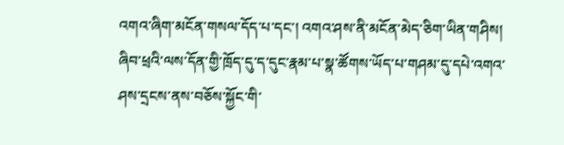འགའ་ཞིག་མངོན་གསལ་དོད་པ་དང་། འགའ་ཤས་ནི་མངོན་མེད་ཅིག་ཡིན་གཤིས། ཞིབ་ཕྲའི་ལས་དོན་གྱི་ཁྲོད་དུ་ད་དུང་རྣམ་པ་སྣ་ཚོགས་ཡོད་པ་གཤམ་དུ་དཔེ་འགའ་ཤས་དྲངས་ནས་བཅོས་སྐྱོང་གི་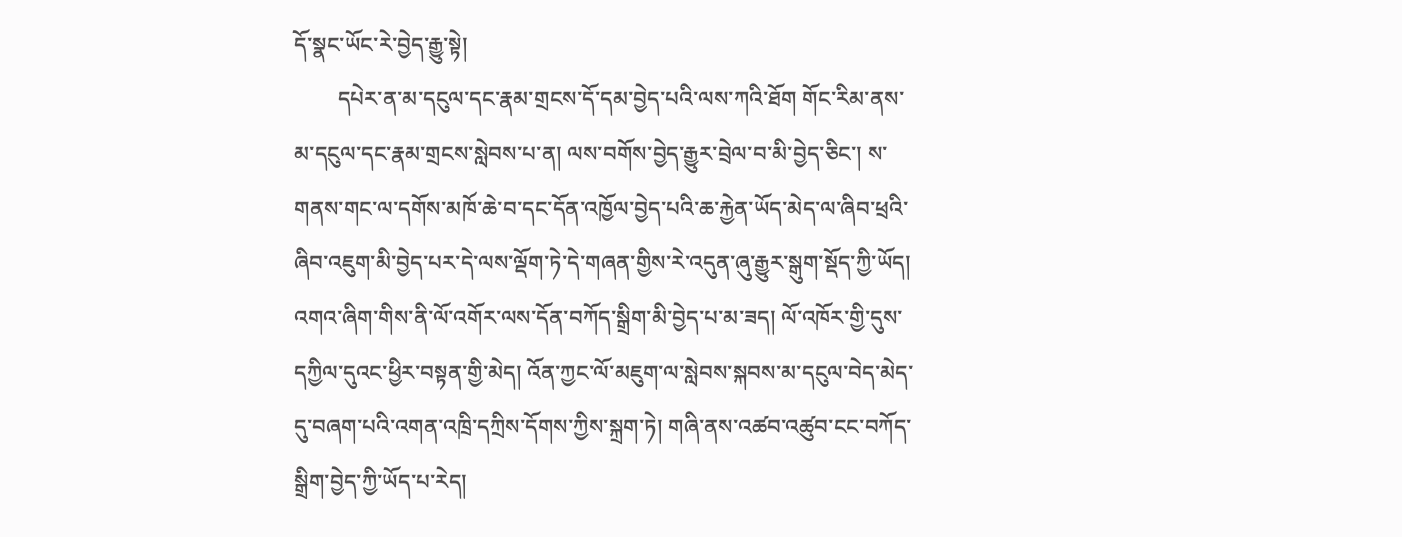དོ་སྣང་ཡོང་རེ་བྱེད་རྒྱུ་སྟེ།
        དཔེར་ན་མ་དངུལ་དང་རྣམ་གྲངས་དོ་དམ་བྱེད་པའི་ལས་ཀའི་ཐོག གོང་རིམ་ནས་མ་དངུལ་དང་རྣམ་གྲངས་སླེབས་པ་ན། ལས་བགོས་བྱེད་རྒྱུར་བྲེལ་བ་མི་བྱེད་ཅིང་། ས་གནས་གང་ལ་དགོས་མཁོ་ཆེ་བ་དང་དོན་འཁྱོལ་བྱེད་པའི་ཆ་རྐྱེན་ཡོད་མེད་ལ་ཞིབ་ཕྲའི་ཞིབ་འཇུག་མི་བྱེད་པར་དེ་ལས་ལྡོག་ཏེ་དེ་གཞན་གྱིས་རེ་འདུན་ཞུ་རྒྱུར་སྒུག་སྡོད་ཀྱི་ཡོད། འགའ་ཞིག་གིས་ནི་ལོ་འགོར་ལས་དོན་བཀོད་སྒྲིག་མི་བྱེད་པ་མ་ཟད། ལོ་འཁོར་གྱི་དུས་དཀྱིལ་དུའང་ཕྱིར་བསྟན་གྱི་མེད། འོན་ཀྱང་ལོ་མཇུག་ལ་སླེབས་སྐབས་མ་དངུལ་བེད་མེད་དུ་བཞག་པའི་འགན་འཁྲི་དཀྲིས་དོགས་ཀྱིས་སྐྲག་ཏེ། གཞི་ནས་འཚབ་འཚུབ་ངང་བཀོད་སྒྲིག་བྱེད་ཀྱི་ཡོད་པ་རེད།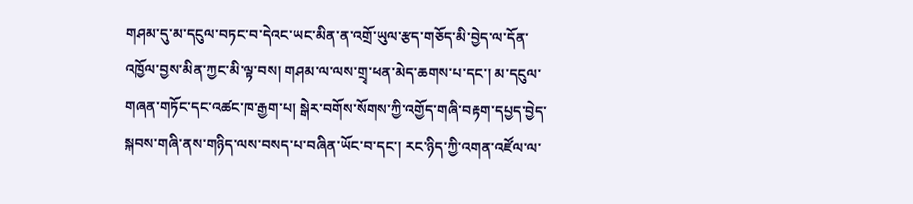གཤམ་དུ་མ་དངུལ་བཏང་བ་དེའང་ཡང་མིན་ན་འགྲོ་ཡུལ་རྩད་གཅོད་མི་བྱེད་ལ་དོན་འཁྱོལ་བྱས་མིན་ཀྱང་མི་ལྟ་བས། གཤམ་ལ་ལས་གྲྭ་ཕན་མེད་ཆགས་པ་དང་། མ་དངུལ་གཞན་གཏོང་དང་འཚང་ཁ་རྒྱག་པ། སྒེར་བགོས་སོགས་ཀྱི་འགྱོད་གཞི་བརྟག་དཔྱད་བྱེད་སྐབས་གཞི་ནས་གཉིད་ལས་བསད་པ་བཞིན་ཡོང་བ་དང་། རང་ཉིད་ཀྱི་འགན་འཛོལ་ལ་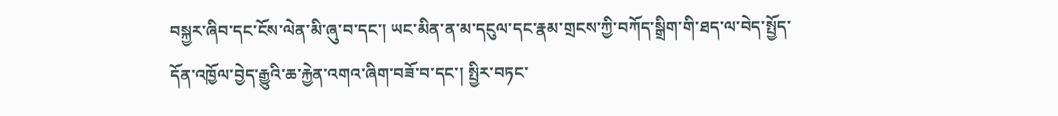བསྐྱར་ཞིབ་དང་ངོས་ལེན་མི་ཞུ་བ་དང་། ཡང་མིན་ན་མ་དངུལ་དང་རྣམ་གྲངས་ཀྱི་བཀོད་སྒྲིག་གི་ཐད་ལ་བེད་སྤྱོད་དོན་འཁྱོལ་བྱེད་རྒྱུའི་ཆ་རྐྱེན་འགའ་ཞིག་བཟོ་བ་དང་། སྤྱིར་བཏང་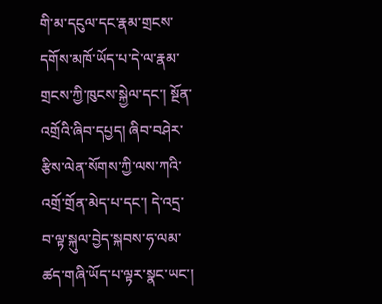གི་མ་དངུལ་དང་རྣམ་གྲངས་དགོས་མཁོ་ཡོད་པ་དེ་ལ་རྣམ་གྲངས་ཀྱི་ཁུངས་སྐྱེལ་དང་། སྔོན་འགྲོའི་ཞིབ་དཔྱད། ཞིབ་བཤེར་རྩིས་ལེན་སོགས་ཀྱི་ལས་ཀའི་འགྲོ་གྲོན་མེད་པ་དང་། དེ་འདྲ་བ་ལྟ་སྐུལ་བྱེད་སྐབས་ཧ་ལམ་ཚད་གཞི་ཡོད་པ་ལྟར་སྣང་ཡང་།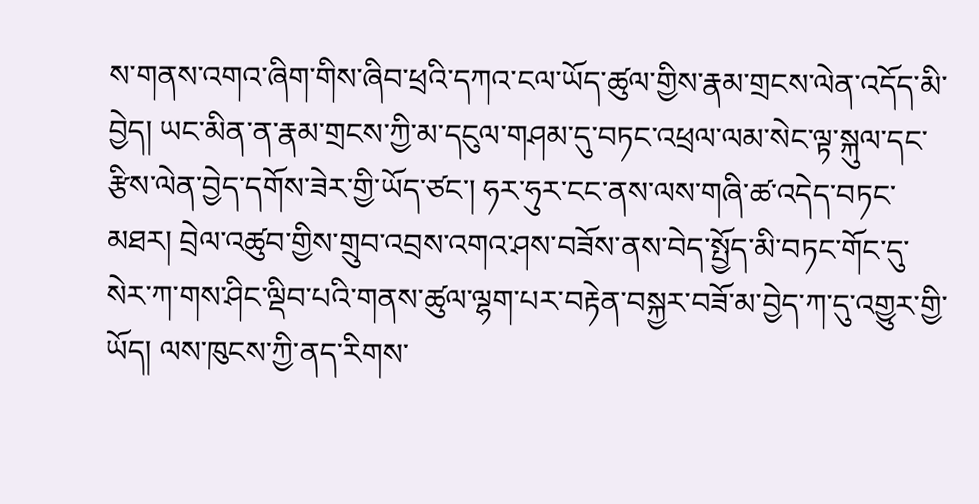ས་གནས་འགའ་ཞིག་གིས་ཞིབ་ཕྲའི་དཀའ་ངལ་ཡོད་ཚུལ་གྱིས་རྣམ་གྲངས་ལེན་འདོད་མི་བྱེད། ཡང་མིན་ན་རྣམ་གྲངས་ཀྱི་མ་དངུལ་གཤམ་དུ་བཏང་འཕྲལ་ལམ་སེང་ལྟ་སྐུལ་དང་རྩིས་ལེན་བྱེད་དགོས་ཟེར་གྱི་ཡོད་ཙང་། ཧར་ཧུར་ངང་ནས་ལས་གཞི་ཚ་འདེད་བཏང་མཐར། བྲེལ་འཚུབ་གྱིས་གྲུབ་འབྲས་འགའ་ཤས་བཟོས་ནས་བེད་སྤྱོད་མི་བཏང་གོང་དུ་སེར་ཀ་གས་ཤིང་ལྡིབ་པའི་གནས་ཚུལ་ལྷག་པར་བརྟེན་བསྐྱར་བཟོ་མ་བྱེད་ཀ་དུ་འགྱུར་གྱི་ཡོད། ལས་ཁུངས་ཀྱི་ནད་རིགས་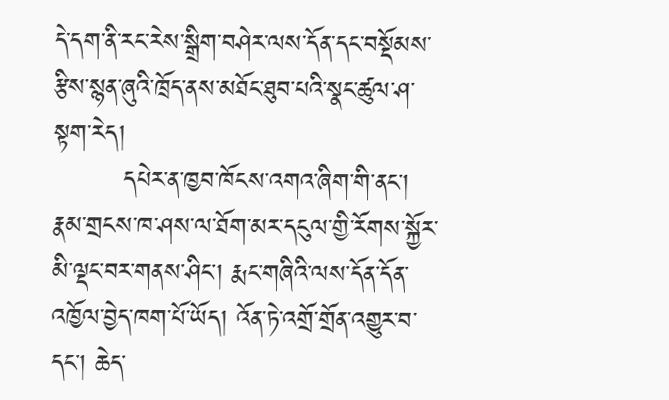དེ་དག་ནི་རང་རེས་སྒྲིག་བཤེར་ལས་དོན་དང་བསྡོམས་རྩིས་སྙན་ཞུའི་ཁྲོད་ནས་མཐོང་ཐུབ་པའི་སྣང་ཚུལ་ཤ་སྟག་རེད།
        དཔེར་ན་ཁྱབ་ཁོངས་འགའ་ཞིག་གི་ནང་། རྣམ་གྲངས་ཁ་ཤས་ལ་ཐོག་མར་དངུལ་གྱི་རོགས་སྐྱོར་མི་ལྡང་བར་གནས་ཤིང་། རྨང་གཞིའི་ལས་དོན་དོན་འཁྱོལ་བྱེད་ཁག་པོ་ཡོད། འོན་ཏེ་འགྲོ་གྲོན་འགྱུར་བ་དང་། ཆེད་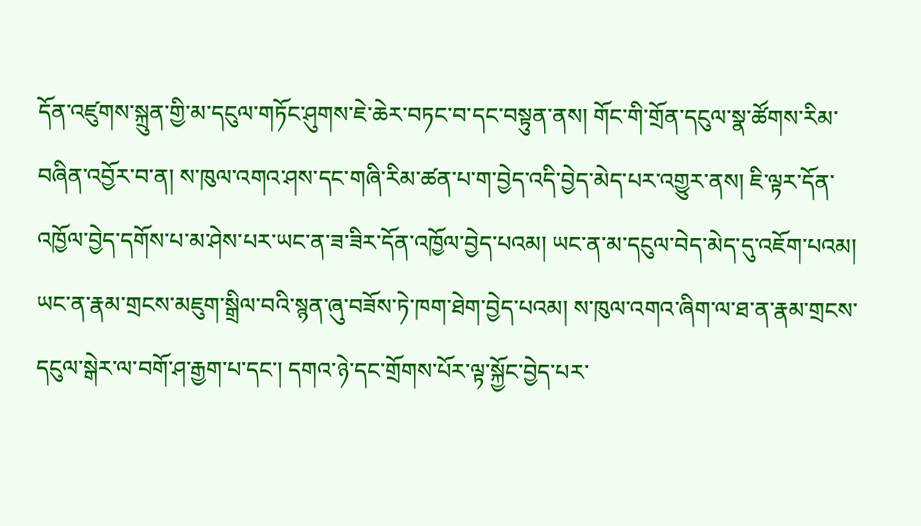དོན་འཛུགས་སྐྲུན་གྱི་མ་དངུལ་གཏོང་ཤུགས་ཇེ་ཆེར་བཏང་བ་དང་བསྟུན་ནས། གོང་གི་གྲོན་དངུལ་སྣ་ཚོགས་རིམ་བཞིན་འབྱོར་བ་ན། ས་ཁུལ་འགའ་ཤས་དང་གཞི་རིམ་ཚན་པ་ག་བྱེད་འདི་བྱེད་མེད་པར་འགྱུར་ནས། ཇི་ལྟར་དོན་འཁྱོལ་བྱེད་དགོས་པ་མ་ཤེས་པར་ཡང་ན་ཟ་ཟིར་དོན་འཁྱོལ་བྱེད་པའམ། ཡང་ན་མ་དངུལ་བེད་མེད་དུ་འཇོག་པའམ། ཡང་ན་རྣམ་གྲངས་མཇུག་སྒྲིལ་བའི་སྙན་ཞུ་བཟོས་ཏེ་ཁག་ཐེག་བྱེད་པའམ། ས་ཁུལ་འགའ་ཞིག་ལ་ཐ་ན་རྣམ་གྲངས་དངུལ་སྒེར་ལ་བགོ་ཤ་རྒྱག་པ་དང་། དགའ་ཉེ་དང་གྲོགས་པོར་ལྟ་སྐྱོང་བྱེད་པར་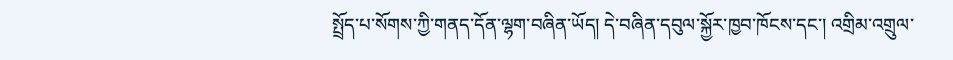སྤྲོད་པ་སོགས་ཀྱི་གནད་དོན་ལྷག་བཞིན་ཡོད། དེ་བཞིན་དབུལ་སྐྱོར་ཁྱབ་ཁོངས་དང་། འགྲིམ་འགྲུལ་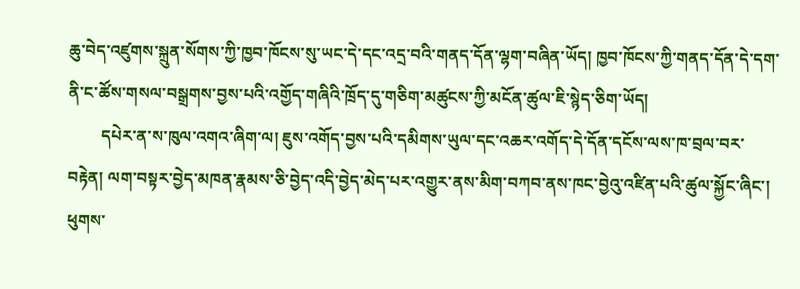ཆུ་བེད་འཛུགས་སྐྲུན་སོགས་ཀྱི་ཁྱབ་ཁོངས་སུ་ཡང་དེ་དང་འདྲ་བའི་གནད་དོན་ལྷག་བཞིན་ཡོད། ཁྱབ་ཁོངས་ཀྱི་གནད་དོན་དེ་དག་ནི་ང་ཚོས་གསལ་བསྒྲགས་བྱས་པའི་འགྱོད་གཞིའི་ཁྲོད་དུ་གཅིག་མཚུངས་ཀྱི་མངོན་ཚུལ་ཇི་སྙེད་ཅིག་ཡོད།
        དཔེར་ན་ས་ཁུལ་འགའ་ཞིག་ལ། ཇུས་འགོད་བྱས་པའི་དམིགས་ཡུལ་དང་འཆར་འགོད་དེ་དོན་དངོས་ལས་ཁ་བྲལ་བར་བརྟེན། ལག་བསྟར་བྱེད་མཁན་རྣམས་ཅི་བྱེད་འདི་བྱེད་མེད་པར་འགྱུར་ནས་མིག་བཀབ་ནས་ཁང་བྱེའུ་འཛིན་པའི་ཚུལ་སྐྱོང་ཞིང་། ཕུགས་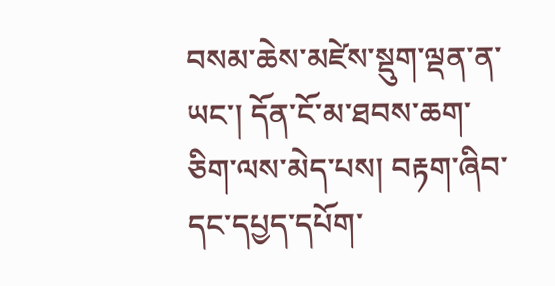བསམ་ཆེས་མཛེས་སྡུག་ལྡན་ན་ཡང་། དོན་ངོ་མ་ཐབས་ཆག་ཅིག་ལས་མེད་པས། བརྟག་ཞིབ་དང་དཔྱད་དཔོག་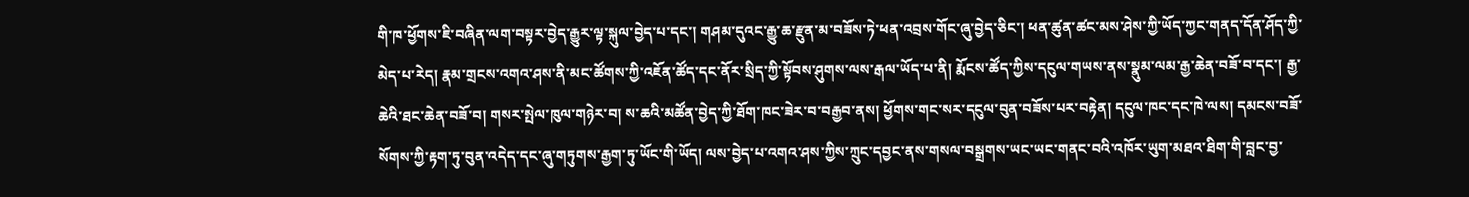གི་ཁ་ཕྱོགས་ཇི་བཞིན་ལག་བསྟར་བྱེད་རྒྱུར་ལྟ་སྐུལ་བྱེད་པ་དང་། གཤམ་དུའང་རྒྱུ་ཆ་རྫུན་མ་བཟོས་ཏེ་ཕན་འབྲས་གོང་ཞུ་བྱེད་ཅིང་། ཕན་ཚུན་ཚང་མས་ཤེས་ཀྱི་ཡོད་ཀྱང་གནད་དོན་ཤོད་ཀྱི་མེད་པ་རེད། རྣམ་གྲངས་འགའ་ཤས་ནི་མང་ཚོགས་ཀྱི་འཇོན་ཚོད་དང་ནོར་སྲིད་ཀྱི་སྟོབས་ཤུགས་ལས་རྒལ་ཡོད་པ་ནི། རྨོངས་ཚོད་ཀྱིས་དངུལ་གཡས་ནས་སྣུམ་ལམ་རྒྱ་ཆེན་བཟོ་བ་དང་། རྒྱ་ཆེའི་ཐང་ཆེན་བཟོ་བ། གསར་སྤེལ་ཁུལ་གཉེར་བ། ས་ཆའི་མཚོན་བྱེད་ཀྱི་ཐོག་ཁང་ཟེར་བ་བརྒྱབ་ནས། ཕྱོགས་གང་སར་དངུལ་བུན་བཟོས་པར་བརྟེན། དངུལ་ཁང་དང་ཁེ་ལས། དམངས་བཟོ་སོགས་ཀྱི་རྟག་ཏུ་བུན་འདེད་དང་ཞུ་གཏུགས་རྒྱག་ཏུ་ཡོང་གི་ཡོད། ལས་བྱེད་པ་འགའ་ཤས་ཀྱིས་ཀྲུང་དབྱང་ནས་གསལ་བསྒྲགས་ཡང་ཡང་གནང་བའི་འཁོར་ཡུག་མཐའ་ཐིག་གི་བླང་བྱ་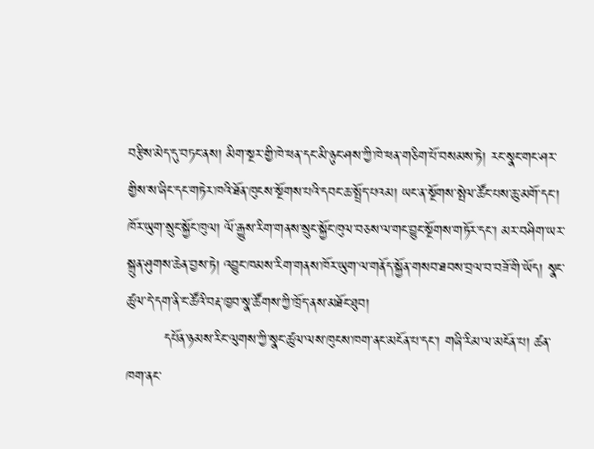བརྩིས་མེད་དུ་བཏང་ནས། མིག་སྔར་གྱི་ཁེ་ཕན་དང་མི་ཉུང་ཤས་ཀྱི་ཁེ་ཕན་གཅིག་པོ་བསམས་ཏེ། རང་སྣང་གང་ཤར་གྱིས་ས་ཞིང་དང་གཏེར་ཁའི་ཐོན་ཁུངས་སྔོགས་པའི་དབང་ཆ་སྤྲོད་པའམ། ཡང་ན་སྔོགས་སྤེལ་ཚོང་པས་ཆུ་མགོ་དང་། ཁོར་ཡུག་སྲུང་སྐྱོང་ཁུལ། ལོ་རྒྱུས་རིག་གནས་སྲུང་སྐྱོང་ཁུལ་བཅས་ལ་གང་བྱུང་སྔོགས་གཏོར་དང་། མར་བཤིག་ཡར་སྐྲུན་ཤུགས་ཆེན་བྱས་ཏེ། འབྱུང་ཁམས་རིག་གནས་ཁོར་ཡུག་ལ་གནོད་སྐྱོན་གསབ་ཐབས་བྲལ་བ་བཟོ་གི་ཡོད། སྣང་ཚུལ་དེ་དག་ནི་ང་ཚོའི་བརྡ་ཁྱབ་སྣ་ཚོགས་ཀྱི་ཁྲོད་ནས་མཐོང་ཐུབ།
        དཔོན་ཉམས་རིང་ལུགས་ཀྱི་སྣང་ཚུལ་ལས་ཁུངས་ཁག་ནང་མངོན་པ་དང་། གཞི་རིམ་ལ་མངོན་པ། ཚན་ཁག་ནང་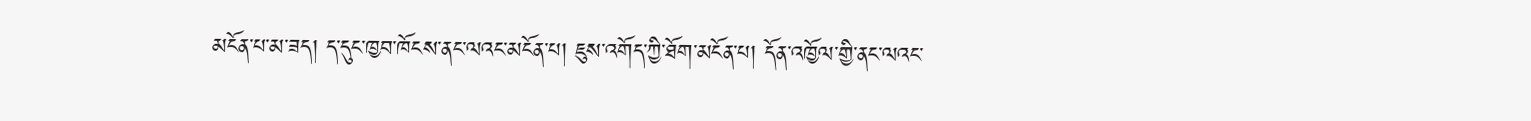མངོན་པ་མ་ཟད། ད་དུང་ཁྱབ་ཁོངས་ནང་ལའང་མངོན་པ། ཇུས་འགོད་ཀྱི་ཐོག་མངོན་པ། དོན་འཁྱོལ་གྱི་ནང་ལའང་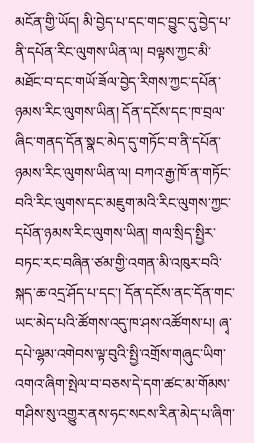མངོན་གྱི་ཡོད། མི་བྱེད་པ་དང་གང་བྱུང་དུ་བྱེད་པ་ནི་དཔོན་རིང་ལུགས་ཡིན་ལ། བལྟས་ཀྱང་མི་མཐོང་བ་དང་གཡོ་ཟོལ་བྱེད་རིགས་ཀྱང་དཔོན་ཉམས་རིང་ལུགས་ཡིན། དོན་དངོས་དང་ཁ་བྲལ་ཞིང་གནད་དོན་སྣང་མེད་དུ་གཏོང་བ་ནི་དཔོན་ཉམས་རིང་ལུགས་ཡིན་ལ། བཀའ་རྒྱ་ཁོ་ན་གཏོང་བའི་རིང་ལུགས་དང་མཇུག་མའི་རིང་ལུགས་ཀྱང་དཔོན་ཉམས་རིང་ལུགས་ཡིན། གལ་སྲིད་སྤྱིར་བཏང་རང་བཞིན་ཙམ་གྱི་འགན་མི་འཁུར་བའི་སྐད་ཆ་འདྲ་ཤོད་པ་དང་། དོན་དངོས་ནང་དོན་གང་ཡང་མེད་པའི་ཚོགས་འདུ་ཁ་ཤས་འཚོགས་པ། ཞྭ་དཔེ་ལྷམ་འགེབས་ལྟ་བུའི་སྤྱི་འགྲོས་གཞུང་ཡིག་འགའ་ཞིག་སྤེལ་བ་བཅས་དེ་དག་ཚང་མ་གོམས་གཤིས་སུ་འགྱུར་ནས་ཧང་སངས་རིན་མེད་པ་ཞིག་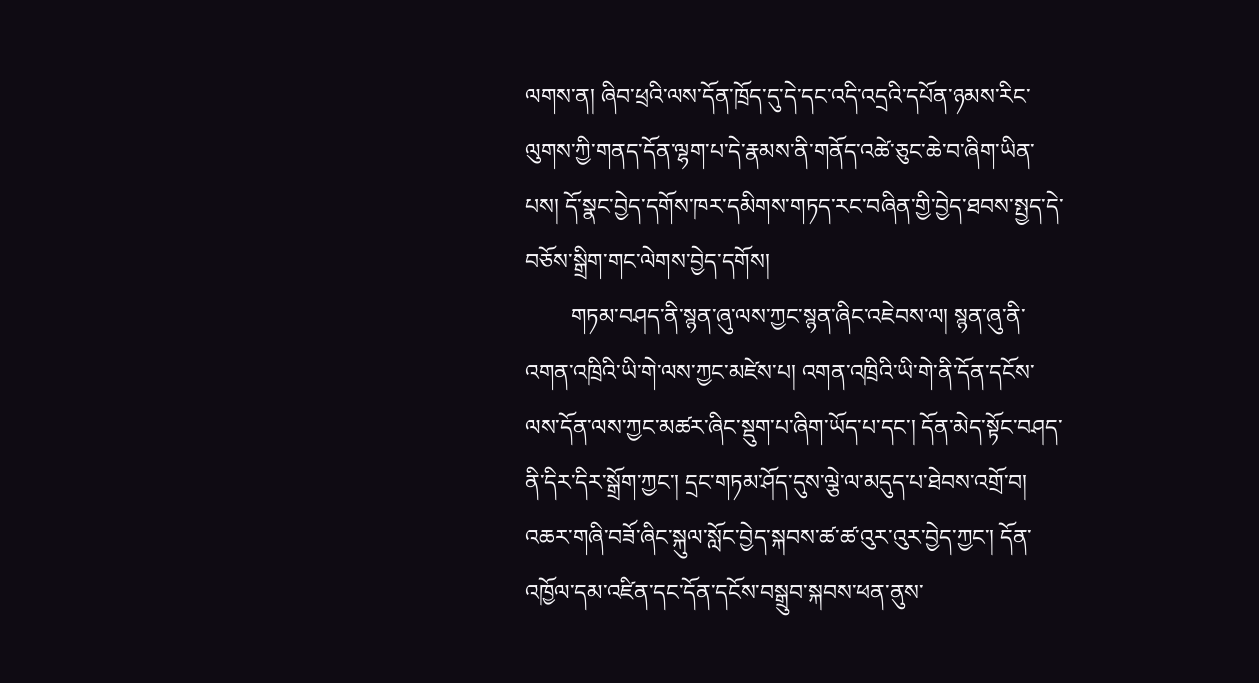ལགས་ན། ཞིབ་ཕྲའི་ལས་དོན་ཁྲོད་དུ་དེ་དང་འདི་འདྲའི་དཔོན་ཉམས་རིང་ལུགས་ཀྱི་གནད་དོན་ལྷག་པ་དེ་རྣམས་ནི་གནོད་འཚེ་ཅུང་ཆེ་བ་ཞིག་ཡིན་པས། དོ་སྣང་བྱེད་དགོས་ཁར་དམིགས་གཏད་རང་བཞིན་གྱི་བྱེད་ཐབས་སྤྱད་དེ་བཅོས་སྒྲིག་གང་ལེགས་བྱེད་དགོས།
        གཏམ་བཤད་ནི་སྙན་ཞུ་ལས་ཀྱང་སྙན་ཞིང་འཇེབས་ལ། སྙན་ཞུ་ནི་འགན་འཁྲིའི་ཡི་གེ་ལས་ཀྱང་མཛེས་པ། འགན་འཁྲིའི་ཡི་གེ་ནི་དོན་དངོས་ལས་དོན་ལས་ཀྱང་མཚར་ཞིང་སྡུག་པ་ཞིག་ཡོད་པ་དང་། དོན་མེད་སྟོང་བཤད་ནི་དིར་དིར་སྒྲོག་ཀྱང་། དྲང་གཏམ་ཤོད་དུས་ལྕེ་ལ་མདུད་པ་ཐེབས་འགྲོ་བ། འཆར་གཞི་བཟོ་ཞིང་སྐུལ་སློང་བྱེད་སྐབས་ཚ་ཚ་འུར་འུར་བྱེད་ཀྱང་། དོན་འཁྱོལ་དམ་འཛིན་དང་དོན་དངོས་བསྒྲུབ་སྐབས་ཕན་ནུས་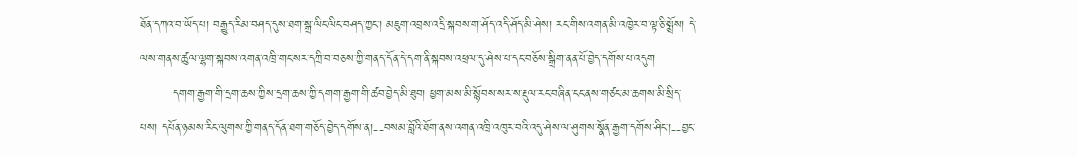ཐོན་དཀའ་བ་ཡོད་པ། བརྒྱུད་རིམ་བཤད་དུས་ཐག་སྒྲ་ལིང་ལིང་བཤད་ཀྱང་། མཇུག་འབྲས་འདྲི་སྐབས་ག་ཤོད་འདི་ཤོད་མི་ཤེས། རང་གིས་འགན་མི་འཁྱེར་བ་ལྟ་ཅི་སྨྲོས། དེ་ལས་གནས་ཚུལ་ལྷག་སྐབས་འགན་འཁྲི་གང་སར་དཀྲི་བ་བཅས་ཀྱི་གནད་དོན་དེ་དག་ནི་སྐབས་འཕྲལ་དུ་ཤེས་པ་དང་བཅོས་སྒྲིག་ནན་པོ་བྱེད་དགོས་པ་འདུག
        དགག་རྒྱག་གི་དྲག་ཆས་ཀྱིས་དྲག་ཆས་ཀྱི་དགག་རྒྱག་གི་ཚབ་བྱེད་མི་ཐུབ། ཕྱག་མས་མི་སྙོབས་སར་ས་རྡུལ་རང་བཞིན་ངང་ནས་གཙང་མ་ཆགས་མི་སྲིད་པས། དཔོན་ཉམས་རིང་ལུགས་ཀྱི་གནད་དོན་ཐག་གཅོད་བྱེད་དགོས་ན།--བསམ་བློའི་ཐོག་ནས་འགན་འཁྲི་འཁུར་བའི་འདུ་ཤེས་ལ་ཤུགས་སྣོན་རྒྱག་དགོས་ཤིང་།--བྱང་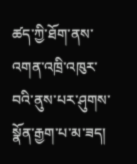ཚད་ཀྱི་ཐོག་ནས་འགན་འཁྲི་འཁུར་བའི་ནུས་པར་ཤུགས་སྣོན་རྒྱག་པ་མ་ཟད།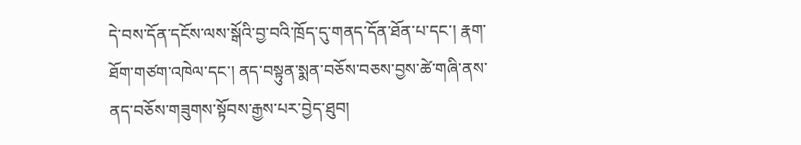དེ་བས་དོན་དངོས་ལས་སྒོའི་བྱ་བའི་ཁྲོད་དུ་གནད་དོན་ཐོན་པ་དང་། རྣག་ཐོག་གཙག་འཁེལ་དང་། ནད་བསྟུན་སྨན་བཅོས་བཅས་བྱས་ཚེ་གཞི་ནས་ནད་བཅོས་གཟུགས་སྟོབས་རྒྱས་པར་བྱེད་ཐུབ།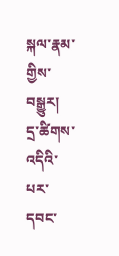སྐལ་རྣམ་གྱིས་བསྒྱུར།
དྲ་ཚིགས་འདིའི་པར་དབང་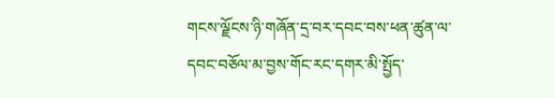གངས་ལྗོངས་ཉི་གཞོན་དྲ་བར་དབང་བས་ཕན་ཚུན་ལ་དབང་བཅོལ་མ་བྱས་གོང་རང་དགར་མི་སྤྱོད་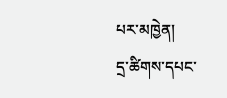པར་མཁྱེན།
དྲ་ཚིགས་དཔང་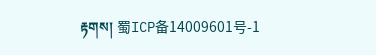རྟགས། 蜀ICP备14009601号-1